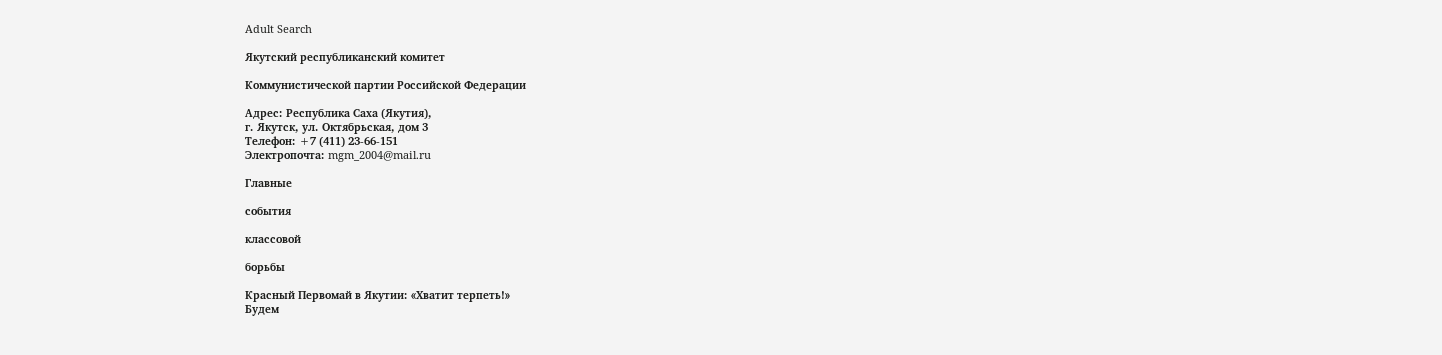Adult Search

Якутский республиканский комитет

Коммунистической партии Российской Федерации

Адрес: Республика Саха (Якутия),
г. Якутск, ул. Октябрьская, дом 3
Телефон: +7 (411) 23-66-151
Электропочта: mgm_2004@mail.ru

Главные

события

классовой

борьбы

Красный Первомай в Якутии: «Хватит терпеть!»
Будем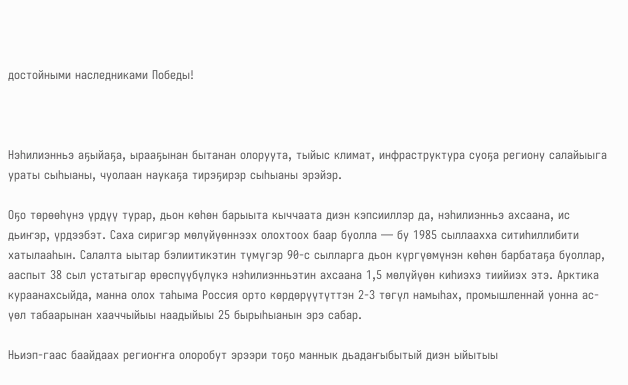достойными наследниками Победы!



Нэһилиэнньэ аҕыйаҕа, ырааҕынан бытанан олоруута, тыйыс климат, инфраструктура суоҕа региону салайыыга ураты сыһыаны, чуолаан наукаҕа тирэҕирэр сыһыаны эрэйэр.

Оҕо төрөөһүнэ үрдүү турар, дьон көһөн барыыта кыччаата диэн кэпсииллэр да, нэһилиэнньэ ахсаана, ис дьиҥэр, үрдээбэт. Саха сиригэр мөлүйүөннээх олохтоох баар буолла — бу 1985 сыллаахха ситиһиллибити хатылааһын. Салалта ыытар бэлиитикэтин түмүгэр 90-с сылларга дьон күргүөмүнэн көһөн барбатаҕа буоллар, ааспыт 38 сыл устатыгар өрөспүүбүлүкэ нэһилиэнньэтин ахсаана 1,5 мөлүйүөн киһиэхэ тиийиэх этэ. Арктика кураанахсыйда, манна олох таһыма Россия орто көрдөрүүтүттэн 2-3 төгүл намыһах, промышленнай уонна ас-үөл табаарынан хааччыйыы наадыйыы 25 бырыһыанын эрэ сабар.

Ньиэп-гаас баайдаах региоҥҥа олоробут эрээри тоҕо маннык дьадаҥыбытый диэн ыйытыы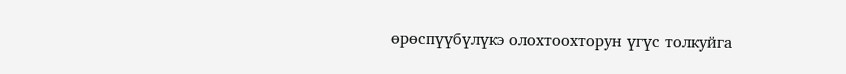өрөспүүбүлүкэ олохтоохторун үгүс толкуйга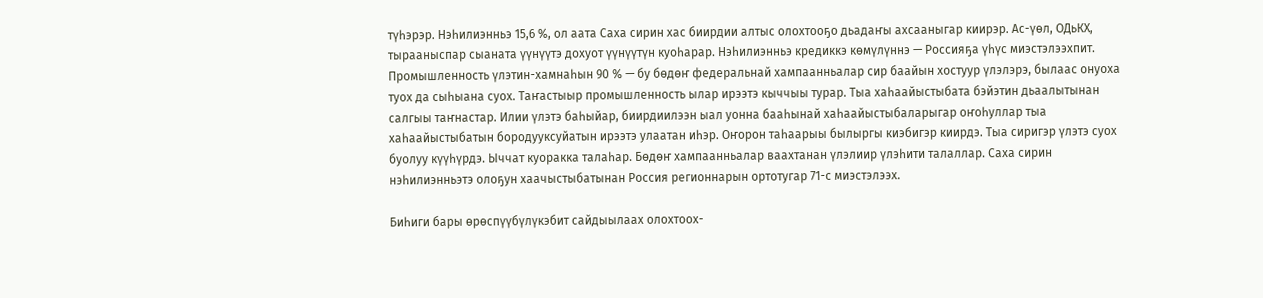түһэрэр. Нэһилиэнньэ 15,6 %, ол аата Саха сирин хас биирдии алтыс олохтооҕо дьадаҥы ахсааныгар киирэр. Ас-үөл, ОДьКХ, тырааныспар сыаната үүнүүтэ дохуот үүнүүтүн куоһарар. Нэһилиэнньэ кредиккэ көмүлүннэ — Россияҕа үһүс миэстэлээхпит. Промышленность үлэтин-хамнаһын 90 % — бу бөдөҥ федеральнай хампаанньалар сир баайын хостуур үлэлэрэ, былаас онуоха туох да сыһыана суох. Таҥастыыр промышленность ылар ирээтэ кыччыы турар. Тыа хаһаайыстыбата бэйэтин дьаалытынан салгыы таҥнастар. Илии үлэтэ баһыйар, биирдиилээн ыал уонна бааһынай хаһаайыстыбаларыгар оҥоһуллар тыа хаһаайыстыбатын бородууксуйатын ирээтэ улаатан иһэр. Оҥорон таһаарыы былыргы киэбигэр киирдэ. Тыа сиригэр үлэтэ суох буолуу күүһүрдэ. Ыччат куоракка талаһар. Бөдөҥ хампаанньалар ваахтанан үлэлиир үлэһити талаллар. Саха сирин нэһилиэнньэтэ олоҕун хаачыстыбатынан Россия регионнарын ортотугар 71-с миэстэлээх.

Биһиги бары өрөспүүбүлүкэбит сайдыылаах олохтоох-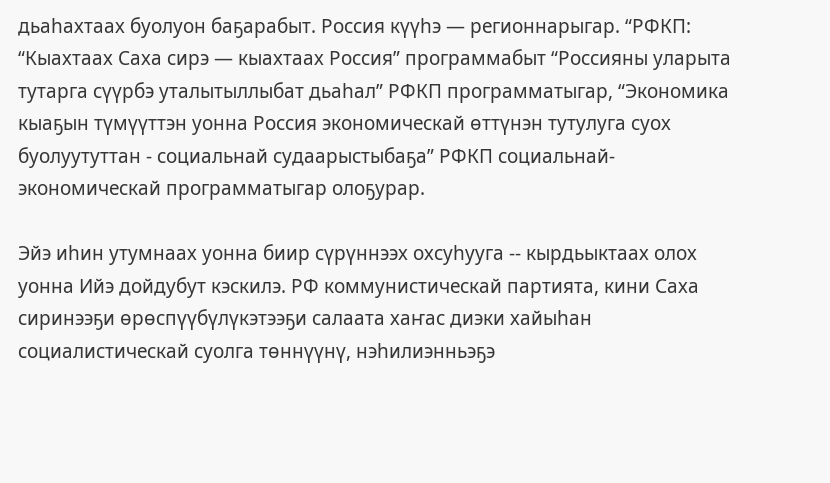дьаһахтаах буолуон баҕарабыт. Россия күүһэ — регионнарыгар. “РФКП: “Кыахтаах Саха сирэ — кыахтаах Россия” программабыт “Россияны уларыта тутарга сүүрбэ уталытыллыбат дьаһал” РФКП программатыгар, “Экономика кыаҕын түмүүттэн уонна Россия экономическай өттүнэн тутулуга суох буолуутуттан - социальнай судаарыстыбаҕа” РФКП социальнай-экономическай программатыгар олоҕурар.

Эйэ иһин утумнаах уонна биир сүрүннээх охсуһууга -- кырдьыктаах олох уонна Ийэ дойдубут кэскилэ. РФ коммунистическай партията, кини Саха сиринээҕи өрөспүүбүлүкэтээҕи салаата хаҥас диэки хайыһан социалистическай суолга төннүүнү, нэһилиэнньэҕэ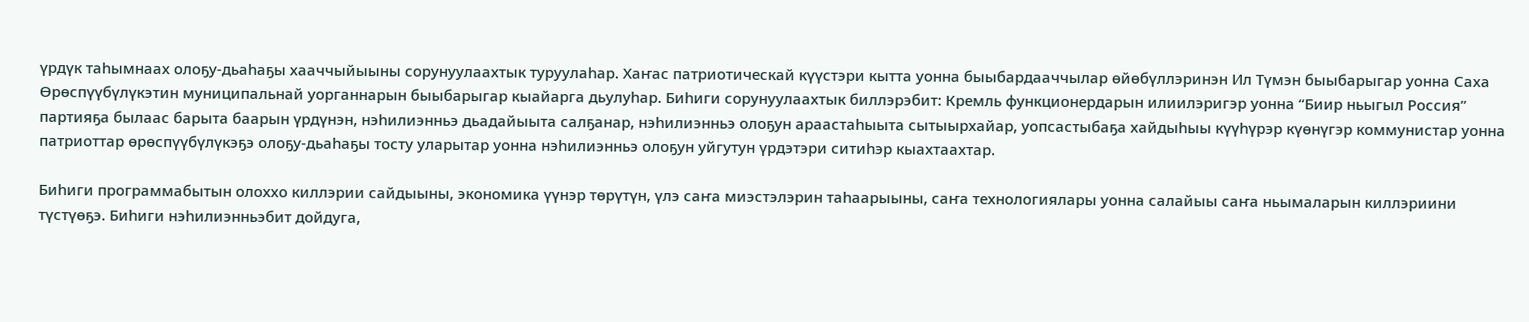үрдүк таһымнаах олоҕу-дьаһаҕы хааччыйыыны сорунуулаахтык туруулаһар. Хаҥас патриотическай күүстэри кытта уонна быыбардааччылар өйөбүллэринэн Ил Түмэн быыбарыгар уонна Саха Өрөспүүбүлүкэтин муниципальнай уорганнарын быыбарыгар кыайарга дьулуһар. Биһиги сорунуулаахтык биллэрэбит: Кремль функционердарын илиилэригэр уонна “Биир ньыгыл Россия” партияҕа былаас барыта баарын үрдүнэн, нэһилиэнньэ дьадайыыта салҕанар, нэһилиэнньэ олоҕун араастаһыыта сытыырхайар, уопсастыбаҕа хайдыһыы күүһүрэр күөнүгэр коммунистар уонна патриоттар өрөспүүбүлүкэҕэ олоҕу-дьаһаҕы тосту уларытар уонна нэһилиэнньэ олоҕун уйгутун үрдэтэри ситиһэр кыахтаахтар.

Биһиги программабытын олоххо киллэрии сайдыыны, экономика үүнэр төрүтүн, үлэ саҥа миэстэлэрин таһаарыыны, саҥа технологиялары уонна салайыы саҥа ньымаларын киллэриини түстүөҕэ. Биһиги нэһилиэнньэбит дойдуга,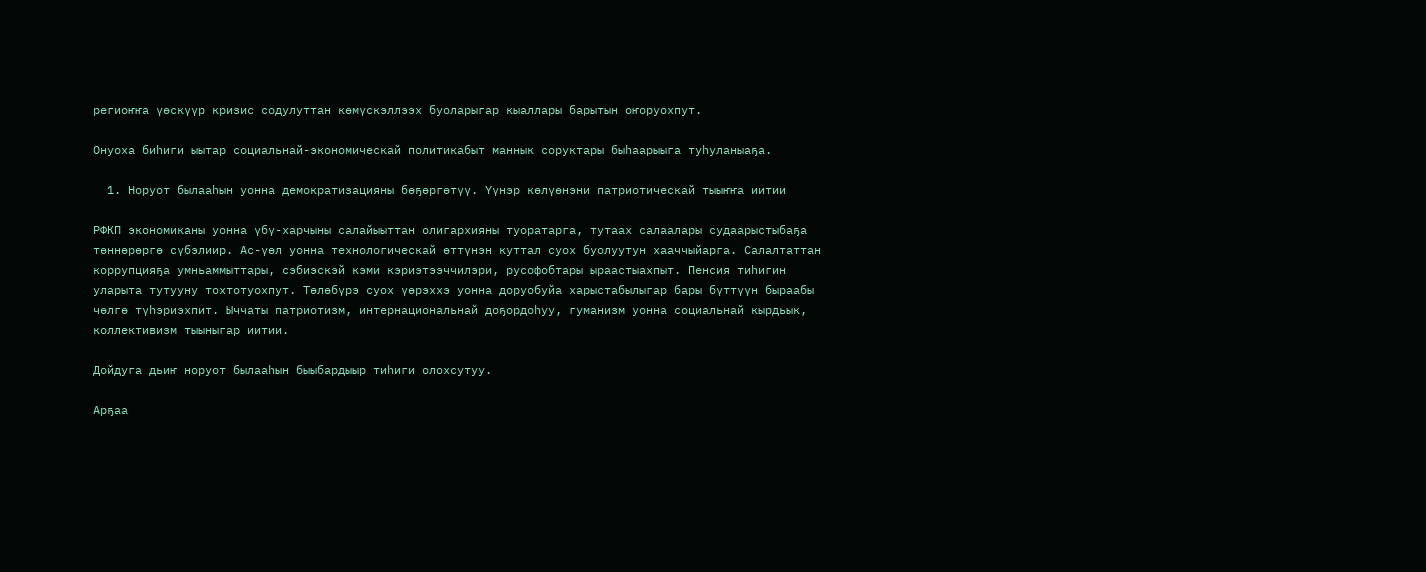региоҥҥа үөскүүр кризис содулуттан көмүскэллээх буоларыгар кыаллары барытын оҥоруохпут.

Онуоха биһиги ыытар социальнай-экономическай политикабыт маннык соруктары быһаарыыга туһуланыаҕа.

  1. Норуот былааһын уонна демократизацияны бөҕөргөтүү. Үүнэр көлүөнэни патриотическай тыыҥҥа иитии

РФКП экономиканы уонна үбү-харчыны салайыыттан олигархияны туоратарга, тутаах салаалары судаарыстыбаҕа төннөрөргө сүбэлиир. Ас-үөл уонна технологическай өттүнэн куттал суох буолуутун хааччыйарга. Салалтаттан коррупцияҕа умньаммыттары, сэбиэскэй кэми кэриэтээччилэри, русофобтары ыраастыахпыт. Пенсия тиһигин уларыта тутууну тохтотуохпут. Төлөбүрэ суох үөрэххэ уонна доруобуйа харыстабылыгар бары бүттүүн быраабы чөлгө түһэриэхпит. Ыччаты патриотизм, интернациональнай доҕордоһуу, гуманизм уонна социальнай кырдьык, коллективизм тыыныгар иитии.

Дойдуга дьиҥ норуот былааһын быыбардыыр тиһиги олохсутуу.

Арҕаа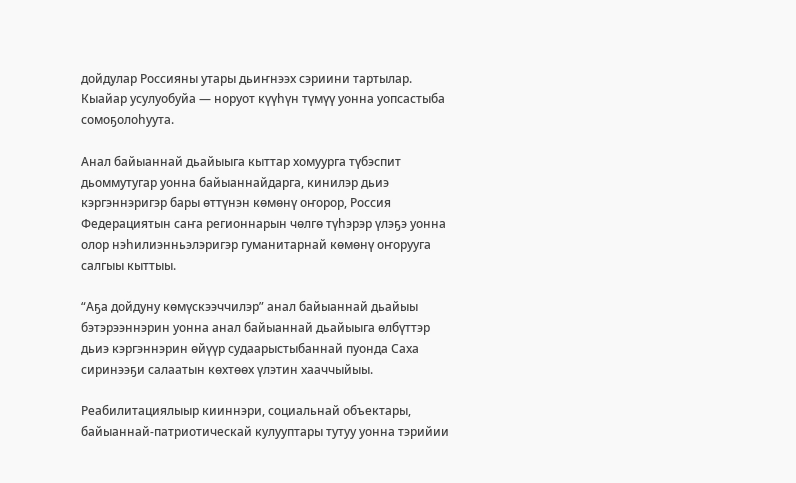дойдулар Россияны утары дьиҥнээх сэриини тартылар. Кыайар усулуобуйа — норуот күүһүн түмүү уонна уопсастыба сомоҕолоһуута.

Анал байыаннай дьайыыга кыттар хомуурга түбэспит дьоммутугар уонна байыаннайдарга, кинилэр дьиэ кэргэннэригэр бары өттүнэн көмөнү оҥорор, Россия Федерациятын саҥа регионнарын чөлгө түһэрэр үлэҕэ уонна олор нэһилиэнньэлэригэр гуманитарнай көмөнү оҥорууга салгыы кыттыы.

“Аҕа дойдуну көмүскээччилэр” анал байыаннай дьайыы бэтэрээннэрин уонна анал байыаннай дьайыыга өлбүттэр дьиэ кэргэннэрин өйүүр судаарыстыбаннай пуонда Саха сиринээҕи салаатын көхтөөх үлэтин хааччыйыы.

Реабилитациялыыр кииннэри, социальнай объектары, байыаннай-патриотическай кулууптары тутуу уонна тэрийии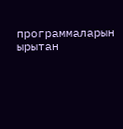программаларын ырытан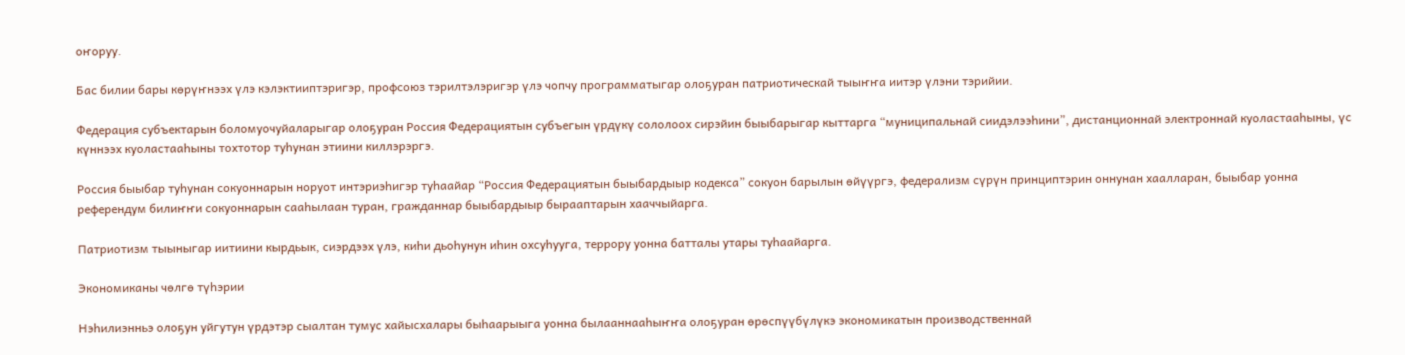оҥоруу.

Бас билии бары көрүҥнээх үлэ кэлэктииптэригэр, профсоюз тэрилтэлэригэр үлэ чопчу программатыгар олоҕуран патриотическай тыыҥҥа иитэр үлэни тэрийии.

Федерация субъектарын боломуочуйаларыгар олоҕуран Россия Федерациятын субъегын үрдүкү сололоох сирэйин быыбарыгар кыттарга “муниципальнай сиидэлээһини”, дистанционнай электроннай куоластааһыны, үс күннээх куоластааһыны тохтотор туһунан этиини киллэрэргэ.

Россия быыбар туһунан сокуоннарын норуот интэриэһигэр туһаайар “Россия Федерациятын быыбардыыр кодекса” сокуон барылын өйүүргэ, федерализм сүрүн принциптэрин оннунан хаалларан, быыбар уонна референдум билиҥҥи сокуоннарын сааһылаан туран, гражданнар быыбардыыр бырааптарын хааччыйарга.

Патриотизм тыыныгар иитиини кырдьык, сиэрдээх үлэ, киһи дьоһунун иһин охсуһууга, террору уонна батталы утары туһаайарга.

Экономиканы чөлгө түһэрии

Нэһилиэнньэ олоҕун уйгутун үрдэтэр сыалтан тумус хайысхалары быһаарыыга уонна былааннааһыҥҥа олоҕуран өрөспүүбүлүкэ экономикатын производственнай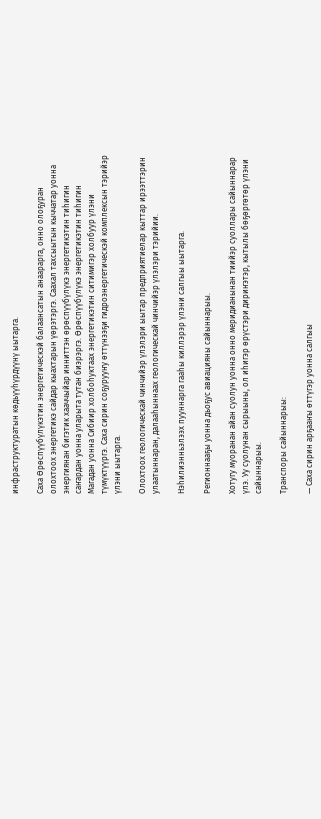инфраструктуратын көдьүүһүрдүүнү ыытарга.

Саха Өрөспүүбүлүкэтин энергетическэй балаансатын анаарарга, онно олоҕуран олохтоох энергетикэ сайдар кыахтарын үөрэтэргэ. Саахал тахсыытын кыччатар уонна энергиянан бигэтик хааччыйар инниттэн өрөспүүбүлүкэ энергетикэтин тиһигин саҥардан уонна уларыта тутан биэрэргэ. Өрөспүүбүлүкэ энергетикэтин тиһигин Магадан уонна Сибиир холбоһуктаах энергетикэтин ситимигэр холбуур үлэни түмүктүүргэ. Саха сирин соҕурууҥу өттүнээҕи гидроэнергетическэй комплексын тэрийэр үлэни ыытарга.

Олохтоох геологическай чинчийэр үлэлэри ыытар предприятиелар кыттар ирээттэрин улаатыннаран, далааһыннаах геологическай чинчийэр үлэлэри тэрийии.

Нэһилиэнньэлээх пууннарга гааһы киллэрэр үлэни салгыы ыытарга.

Регионнааҕы уонна дьоҕус авиацияны сайыннарыы.

Хотугу муоранан айан суолун уонна онно меридианынан тиийэр суоллары сайыннарар үлэ. Уу суолунан сырыыны, ол иһигэр өрүстэри дириҥэтэр, кытылы бөҕөргөтөр үлэни сайыннарыы.

Транспоры сайыннарыы:

— Саха сирин арҕааҥы өттүгэр уонна салгыы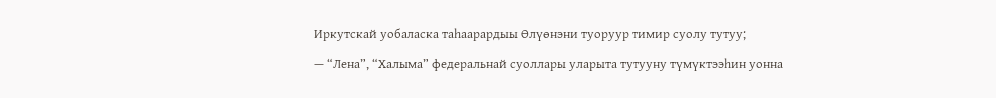Иркутскай уобаласка таһаарардыы Өлүөнэни туоруур тимир суолу тутуу;

— “Лена”, “Халыма” федеральнай суоллары уларыта тутууну түмүктээһин уонна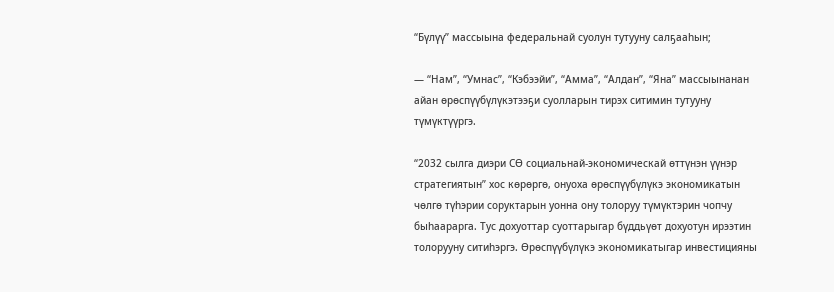“Бүлүү” массыына федеральнай суолун тутууну салҕааһын;

— “Нам”, “Умнас”, “Кэбээйи”, “Амма”, “Алдан”, “Яна” массыынанан айан өрөспүүбүлүкэтээҕи суолларын тирэх ситимин тутууну түмүктүүргэ.

“2032 сылга диэри СӨ социальнай-экономическай өттүнэн үүнэр стратегиятын” хос көрөргө, онуоха өрөспүүбүлүкэ экономикатын чөлгө түһэрии соруктарын уонна ону толоруу түмүктэрин чопчу быһаарарга. Тус дохуоттар суоттарыгар бүддьүөт дохуотун ирээтин толорууну ситиһэргэ. Өрөспүүбүлүкэ экономикатыгар инвестицияны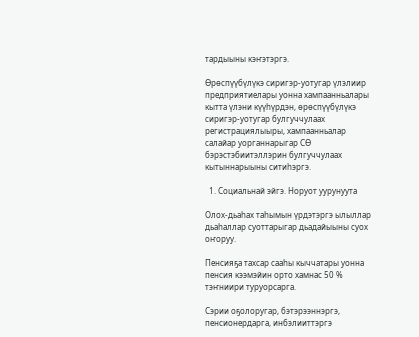тардыыны кэҥэтэргэ.

Өрөспүүбүлүкэ сиригэр-уотугар үлэлиир предприятиелары уонна хампаанньалары кытта үлэни күүһүрдэн, өрөспүүбүлүкэ сиригэр-уотугар булгуччулаах регистрациялыыры, хампаанньалар салайар уорганнарыгар СӨ бэрэстэбиитэллэрин булгуччулаах кытыннарыыны ситиһэргэ.

  1. Социальнай эйгэ. Норуот уурунуута

Олох-дьаһах таһымын үрдэтэргэ ылыллар дьаһаллар суоттарыгар дьадайыыны суох оҥоруу.

Пенсияҕа тахсар сааһы кыччатары уонна пенсия кээмэйин орто хамнас 50 % тэҥниири туруорсарга.

Сэрии оҕолоругар, бэтэрээннэргэ, пенсионердарга, инбэлииттэргэ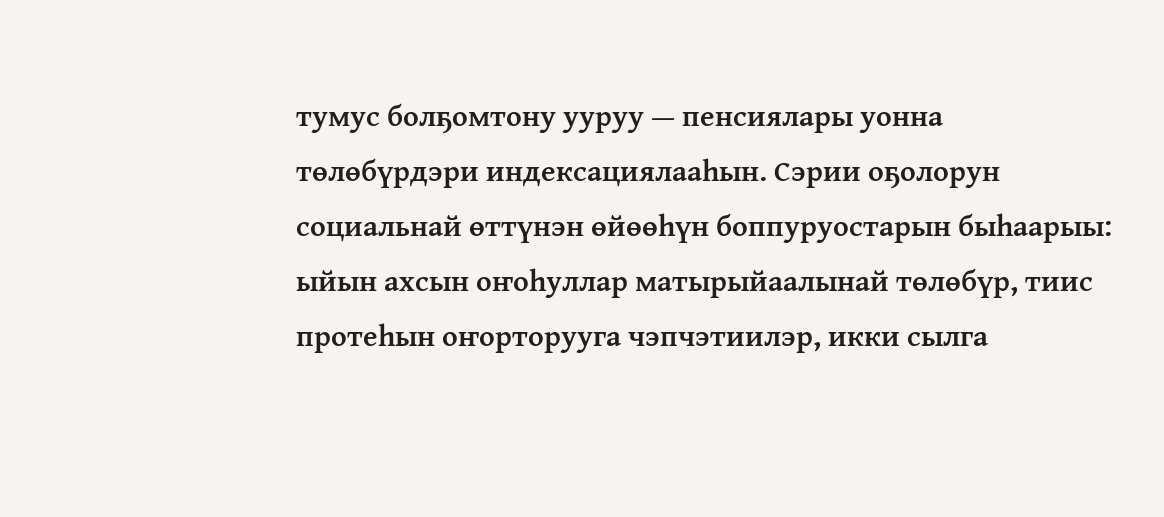тумус болҕомтону ууруу — пенсиялары уонна төлөбүрдэри индексациялааһын. Сэрии оҕолорун социальнай өттүнэн өйөөһүн боппуруостарын быһаарыы: ыйын ахсын оҥоһуллар матырыйаалынай төлөбүр, тиис протеһын оҥорторууга чэпчэтиилэр, икки сылга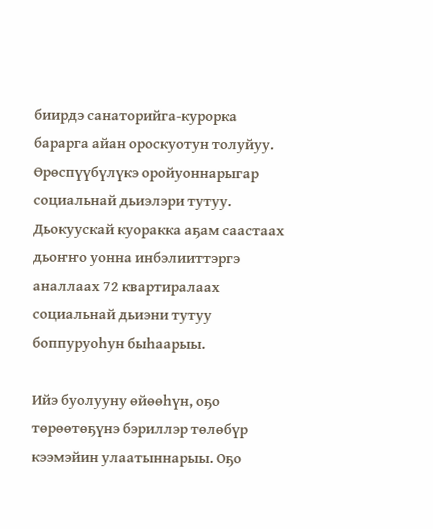биирдэ санаторийга-курорка барарга айан ороскуотун толуйуу. Өрөспүүбүлүкэ оройуоннарыгар социальнай дьиэлэри тутуу. Дьокуускай куоракка аҕам саастаах дьоҥҥо уонна инбэлииттэргэ аналлаах 72 квартиралаах социальнай дьиэни тутуу боппуруоһун быһаарыы.

Ийэ буолууну өйөөһүн, оҕо төрөөтөҕүнэ бэриллэр төлөбүр кээмэйин улаатыннарыы. Оҕо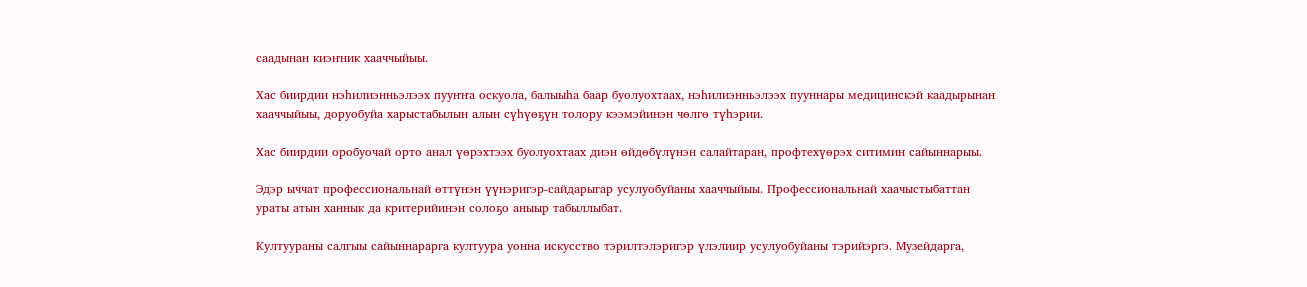саадынан киэҥник хааччыйыы.

Хас биирдии нэһилиэнньэлээх пууҥҥа оскуола, балыыһа баар буолуохтаах, нэһилиэнньэлээх пууннары медицинскэй каадырынан хааччыйыы, доруобуйа харыстабылын алын сүһүөҕүн толору кээмэйинэн чөлгө түһэрии.

Хас биирдии оробуочай орто анал үөрэхтээх буолуохтаах диэн өйдөбүлүнэн салайтаран, профтехүөрэх ситимин сайыннарыы.

Эдэр ыччат профессиональнай өттүнэн үүнэригэр-сайдарыгар усулуобуйаны хааччыйыы. Профессиональнай хаачыстыбаттан ураты атын ханнык да критерийинэн солоҕо аныыр табыллыбат.

Култуураны салгыы сайыннарарга култуура уонна искусство тэрилтэлэригэр үлэлиир усулуобуйаны тэрийэргэ. Музейдарга,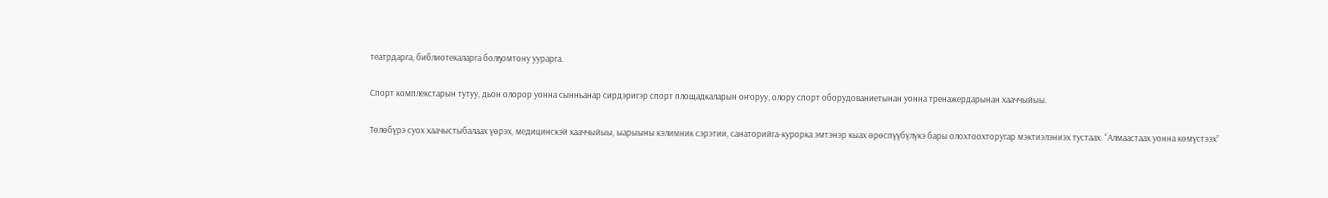театрдарга, библиотекаларга болҕомтону уурарга.

Спорт комплекстарын тутуу, дьон олорор уонна сынньанар сирдэригэр спорт площадкаларын оҥоруу, олору спорт оборудованиетынан уонна тренажердарынан хааччыйыы.

Төлөбүрэ суох хаачыстыбалаах үөрэх, медицинскэй хааччыйыы, ыарыыны кэлимник сэрэтии, санаторийга-курорка эмтэнэр кыах өрөспүүбүлүкэ бары олохтоохторугар мэктиэлэниэх тустаах. “Алмаастаах уонна көмүстээх”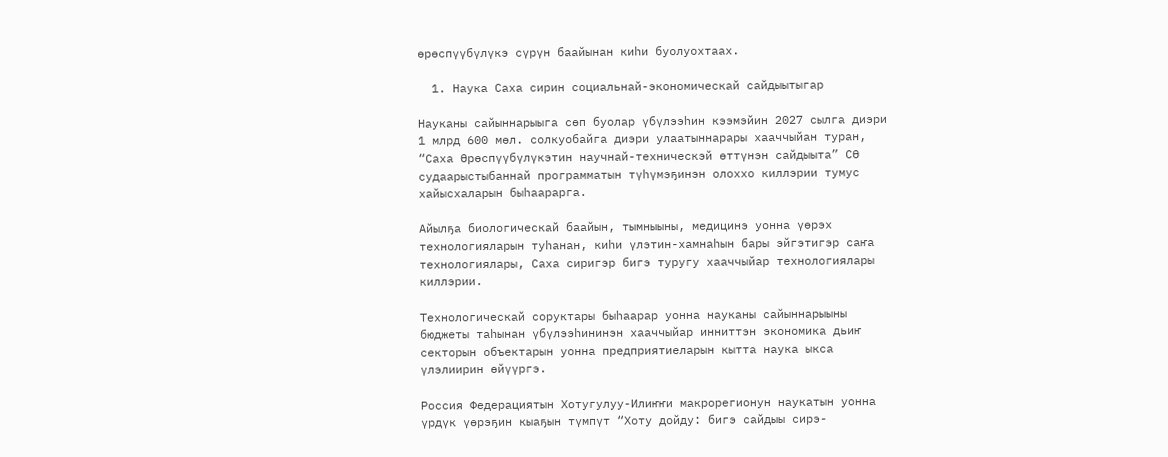өрөспүүбүлүкэ сүрүн баайынан киһи буолуохтаах.

  1. Наука Саха сирин социальнай-экономическай сайдыытыгар

Науканы сайыннарыыга сөп буолар үбүлээһин кээмэйин 2027 сылга диэри 1 млрд 600 мөл. солкуобайга диэри улаатыннарары хааччыйан туран, “Саха Өрөспүүбүлүкэтин научнай-техническэй өттүнэн сайдыыта” СӨ судаарыстыбаннай программатын түһүмэҕинэн олоххо киллэрии тумус хайысхаларын быһаарарга.

Айылҕа биологическай баайын, тымныыны, медицинэ уонна үөрэх технологияларын туһанан, киһи үлэтин-хамнаһын бары эйгэтигэр саҥа технологиялары, Саха сиригэр бигэ туругу хааччыйар технологиялары киллэрии.

Технологическай соруктары быһаарар уонна науканы сайыннарыыны бюджеты таһынан үбүлээһининэн хааччыйар инниттэн экономика дьиҥ секторын объектарын уонна предприятиеларын кытта наука ыкса үлэлиирин өйүүргэ.

Россия Федерациятын Хотугулуу-Илиҥҥи макрорегионун наукатын уонна үрдүк үөрэҕин кыаҕын түмпүт “Хоту дойду: бигэ сайдыы сирэ-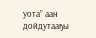уота” аан дойдутааҕы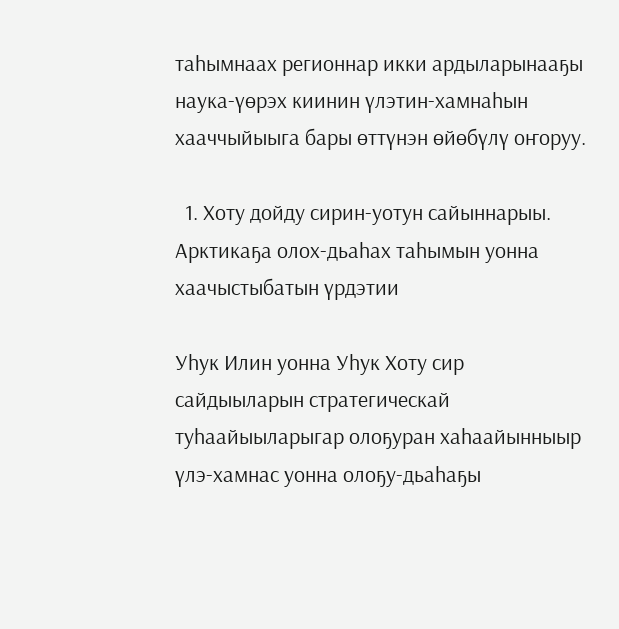таһымнаах регионнар икки ардыларынааҕы наука-үөрэх киинин үлэтин-хамнаһын хааччыйыыга бары өттүнэн өйөбүлү оҥоруу.

  1. Хоту дойду сирин-уотун сайыннарыы. Арктикаҕа олох-дьаһах таһымын уонна хаачыстыбатын үрдэтии

Уһук Илин уонна Уһук Хоту сир сайдыыларын стратегическай туһаайыыларыгар олоҕуран хаһаайынныыр үлэ-хамнас уонна олоҕу-дьаһаҕы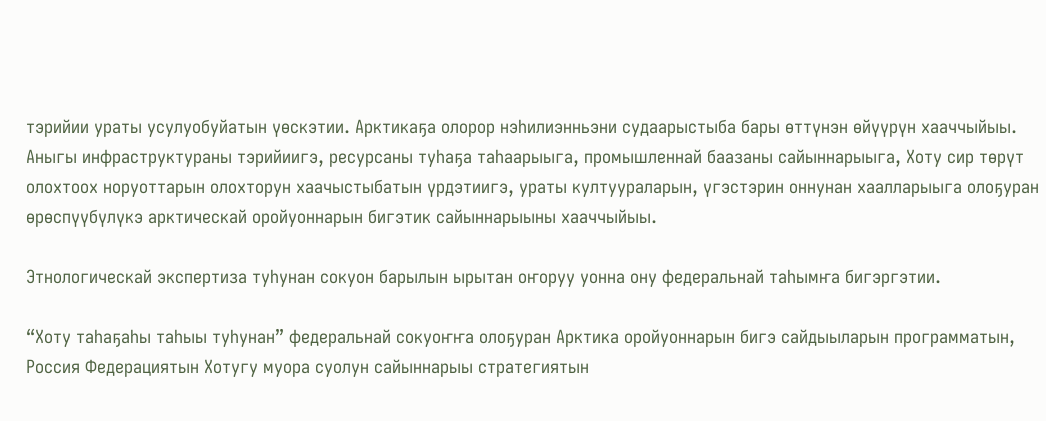тэрийии ураты усулуобуйатын үөскэтии. Арктикаҕа олорор нэһилиэнньэни судаарыстыба бары өттүнэн өйүүрүн хааччыйыы. Аныгы инфраструктураны тэрийиигэ, ресурсаны туһаҕа таһаарыыга, промышленнай баазаны сайыннарыыга, Хоту сир төрүт олохтоох норуоттарын олохторун хаачыстыбатын үрдэтиигэ, ураты култуураларын, үгэстэрин оннунан хаалларыыга олоҕуран өрөспүүбүлүкэ арктическай оройуоннарын бигэтик сайыннарыыны хааччыйыы.

Этнологическай экспертиза туһунан сокуон барылын ырытан оҥоруу уонна ону федеральнай таһымҥа бигэргэтии.

“Хоту таһаҕаһы таһыы туһунан” федеральнай сокуоҥҥа олоҕуран Арктика оройуоннарын бигэ сайдыыларын программатын, Россия Федерациятын Хотугу муора суолун сайыннарыы стратегиятын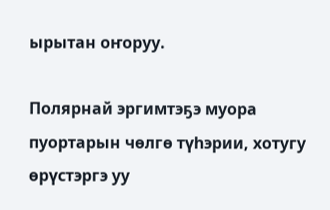ырытан оҥоруу.

Полярнай эргимтэҕэ муора пуортарын чөлгө түһэрии, хотугу өрүстэргэ уу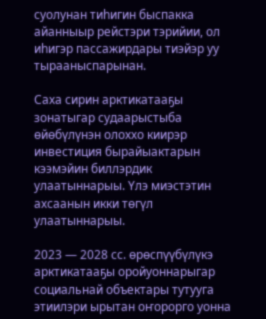суолунан тиһигин быспакка айанныыр рейстэри тэрийии, ол иһигэр пассажирдары тиэйэр уу тырааныспарынан.

Саха сирин арктикатааҕы зонатыгар судаарыстыба өйөбүлүнэн олоххо киирэр инвестиция бырайыактарын кээмэйин биллэрдик улаатыннарыы. Үлэ миэстэтин ахсаанын икки төгүл улаатыннарыы.

2023 — 2028 сс. өрөспүүбүлүкэ арктикатааҕы оройуоннарыгар социальнай объектары тутууга этиилэри ырытан оҥорорго уонна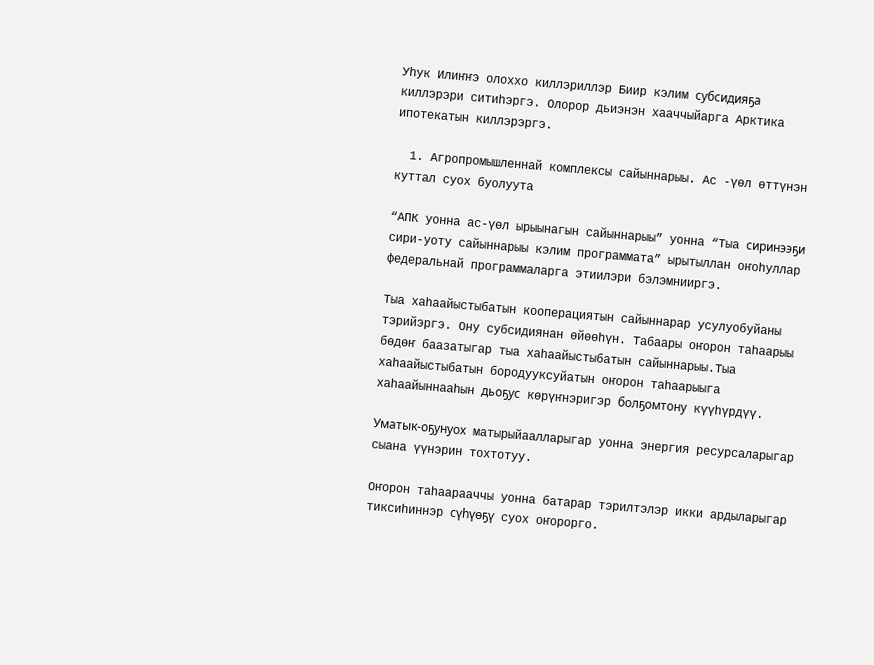Уһук Илиҥҥэ олоххо киллэриллэр Биир кэлим субсидияҕа киллэрэри ситиһэргэ. Олорор дьиэнэн хааччыйарга Арктика ипотекатын киллэрэргэ.

  1. Агропромышленнай комплексы сайыннарыы. Ас -үөл өттүнэн куттал суох буолуута

“АПК уонна ас-үөл ырыынагын сайыннарыы” уонна “Тыа сиринээҕи сири-уоту сайыннарыы кэлим программата” ырытыллан оҥоһуллар федеральнай программаларга этиилэри бэлэмнииргэ.

Тыа хаһаайыстыбатын кооперациятын сайыннарар усулуобуйаны тэрийэргэ. Ону субсидиянан өйөөһүн. Табаары оҥорон таһаарыы бөдөҥ баазатыгар тыа хаһаайыстыбатын сайыннарыы.Тыа хаһаайыстыбатын бородууксуйатын оҥорон таһаарыыга хаһаайыннааһын дьоҕус көрүҥнэригэр болҕомтону күүһүрдүү.

Уматык-оҕунуох матырыйаалларыгар уонна энергия ресурсаларыгар сыана үүнэрин тохтотуу.

Оҥорон таһаарааччы уонна батарар тэрилтэлэр икки ардыларыгар тиксиһиннэр сүһүөҕү суох оҥорорго.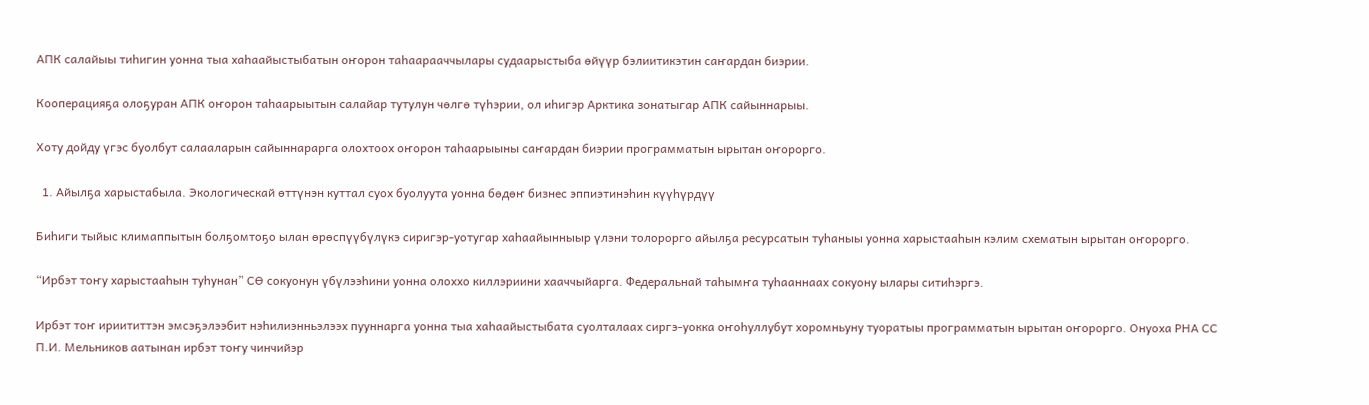АПК салайыы тиһигин уонна тыа хаһаайыстыбатын оҥорон таһаарааччылары судаарыстыба өйүүр бэлиитикэтин саҥардан биэрии.

Кооперацияҕа олоҕуран АПК оҥорон таһаарыытын салайар тутулун чөлгө түһэрии, ол иһигэр Арктика зонатыгар АПК сайыннарыы.

Хоту дойду үгэс буолбут салааларын сайыннарарга олохтоох оҥорон таһаарыыны саҥардан биэрии программатын ырытан оҥорорго.

  1. Айылҕа харыстабыла. Экологическай өттүнэн куттал суох буолуута уонна бөдөҥ бизнес эппиэтинэһин күүһүрдүү

Биһиги тыйыс климаппытын болҕомтоҕо ылан өрөспүүбүлүкэ сиригэр-уотугар хаһаайынныыр үлэни толорорго айылҕа ресурсатын туһаныы уонна харыстааһын кэлим схематын ырытан оҥорорго.

“Ирбэт тоҥу харыстааһын туһунан” СӨ сокуонун үбүлээһини уонна олоххо киллэриини хааччыйарга. Федеральнай таһымҥа туһааннаах сокуону ылары ситиһэргэ.

Ирбэт тоҥ ириититтэн эмсэҕэлээбит нэһилиэнньэлээх пууннарга уонна тыа хаһаайыстыбата суолталаах сиргэ-уокка оҥоһуллубут хоромньуну туоратыы программатын ырытан оҥорорго. Онуоха РНА СС П.И. Мельников аатынан ирбэт тоҥу чинчийэр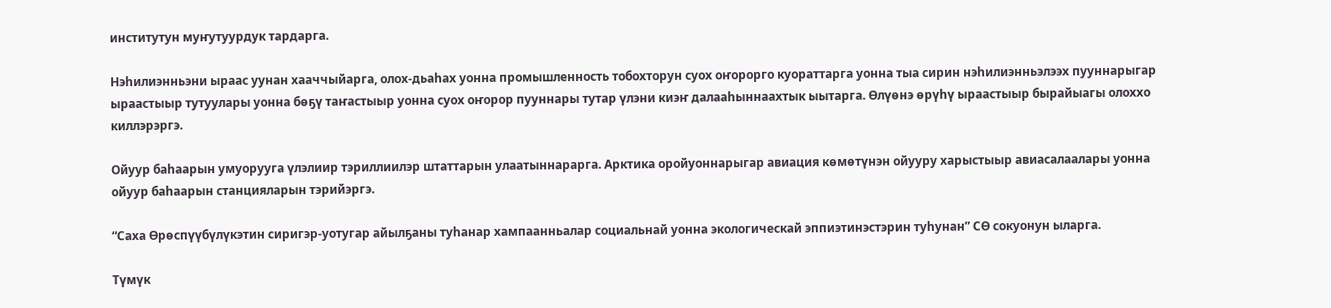институтун муҥутуурдук тардарга.

Нэһилиэнньэни ыраас уунан хааччыйарга, олох-дьаһах уонна промышленность тобохторун суох оҥорорго куораттарга уонна тыа сирин нэһилиэнньэлээх пууннарыгар ыраастыыр тутуулары уонна бөҕү таҥастыыр уонна суох оҥорор пууннары тутар үлэни киэҥ далааһыннаахтык ыытарга. Өлүөнэ өрүһү ыраастыыр бырайыагы олоххо киллэрэргэ.

Ойуур баһаарын умуорууга үлэлиир тэриллиилэр штаттарын улаатыннарарга. Арктика оройуоннарыгар авиация көмөтүнэн ойууру харыстыыр авиасалаалары уонна ойуур баһаарын станцияларын тэрийэргэ.

“Саха Өрөспүүбүлүкэтин сиригэр-уотугар айылҕаны туһанар хампаанньалар социальнай уонна экологическай эппиэтинэстэрин туһунан” СӨ сокуонун ыларга.

Түмүк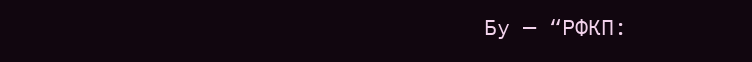Бу — “РФКП: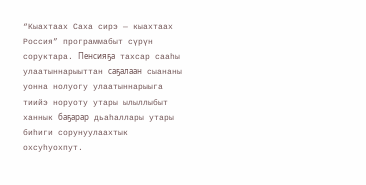“Кыахтаах Саха сирэ — кыахтаах Россия” программабыт сүрүн соруктара. Пенсияҕа тахсар сааһы улаатыннарыыттан саҕалаан сыананы уонна нолуогу улаатыннарыыга тиийэ норуоту утары ылыллыбыт ханнык баҕарар дьаһаллары утары биһиги сорунуулаахтык охсуһуохпут.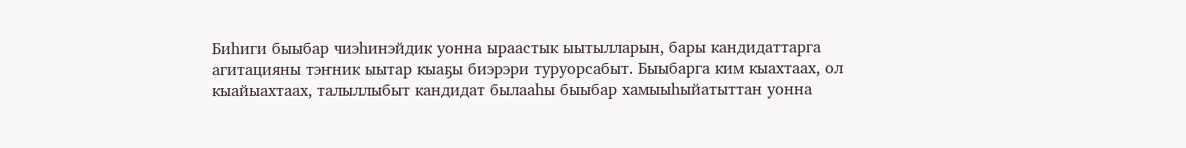Биһиги быыбар чиэһинэйдик уонна ыраастык ыытылларын, бары кандидаттарга агитацияны тэҥник ыытар кыаҕы биэрэри туруорсабыт. Быыбарга ким кыахтаах, ол кыайыахтаах, талыллыбыт кандидат былааһы быыбар хамыыһыйатыттан уонна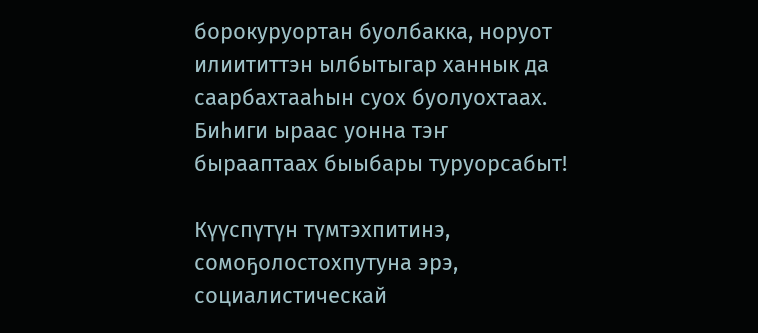борокуруортан буолбакка, норуот илиититтэн ылбытыгар ханнык да саарбахтааһын суох буолуохтаах. Биһиги ыраас уонна тэҥ бырааптаах быыбары туруорсабыт!

Күүспүтүн түмтэхпитинэ, сомоҕолостохпутуна эрэ, социалистическай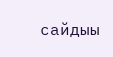сайдыы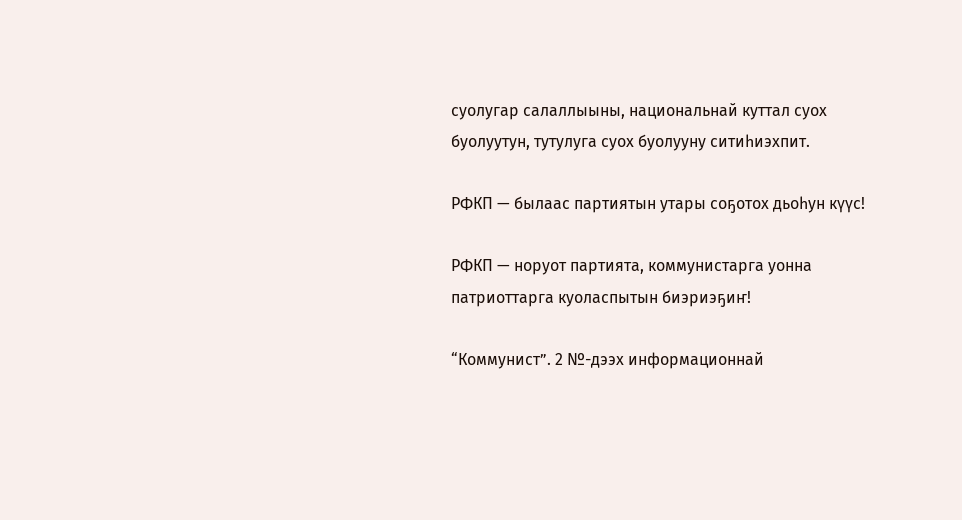суолугар салаллыыны, национальнай куттал суох буолуутун, тутулуга суох буолууну ситиһиэхпит.

РФКП — былаас партиятын утары соҕотох дьоһун күүс!

РФКП — норуот партията, коммунистарга уонна патриоттарга куоласпытын биэриэҕиҥ!

“Коммунист”. 2 №-дээх информационнай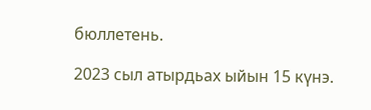бюллетень.

2023 сыл атырдьах ыйын 15 күнэ.